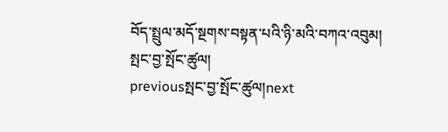བོད་སྤྲུལ་མདོ་སྔགས་བསྟན་པའི་ཉི་མའི་བཀའ་འབུམ།
སྤང་བྱ་སྤོང་ཚུལ།
previousསྤང་བྱ་སྤོང་ཚུལ།next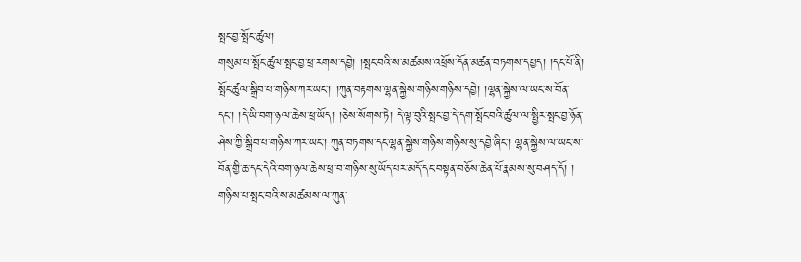སྤང་བྱ་སྤོང་ཚུལ།
གསུམ་པ་སྤོང་ཚུལ་སྤང་བྱ་ཕྲ་རགས་དབྱེ། །སྤང་བའི་ས་མཚམས་འཕྲོས་དོན་མཚན་བཏགས་དཔྱད། །དང་པོ་ནི། སྤོང་ཚུལ་སྒྲིབ་པ་གཉིས་ཀར་ཡང་། །ཀུན་བརྟགས་ལྷན་སྐྱེས་གཉིས་གཉིས་དབྱེ། །ལྷན་སྐྱེས་ལ་ཡང་ས་བོན་དང་། །དེ་ཡི་བག་ཉལ་ཆེས་ཕྲ་ཡོད། །ཅེས་སོགས་ཏེ། དེ་ལྟ་བུའི་སྤང་བྱ་དེ་དག་སྤོང་བའི་ཚུལ་ལ་སྤྱིར་སྤང་བྱ་ཉོན་ཤེས་ཀྱི་སྒྲིབ་པ་གཉིས་ཀར་ཡང་། ཀུན་བཏགས་དང་ལྷན་སྐྱེས་གཉིས་གཉིས་སུ་དབྱེ་ཞིང་། ལྷན་སྐྱེས་ལ་ཡང་ས་བོན་གྱི་ཆ་དང་དེའི་བག་ཉལ་ཆེས་ཕྲ་བ་གཉིས་སུ་ཡོད་པར་མདོ་དང་བསྟན་བཅོས་ཆེན་པོ་རྣམས་སུ་བཤད་དོ། །
གཉིས་པ་སྤང་བའི་ས་མཚམས་ལ་ཀུན་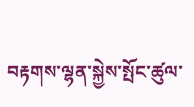བརྟགས་ལྷན་སྐྱེས་སྤོང་ཚུལ་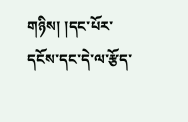གཉིས། །དང་པོར་དངོས་དང་དེ་ལ་རྩོད་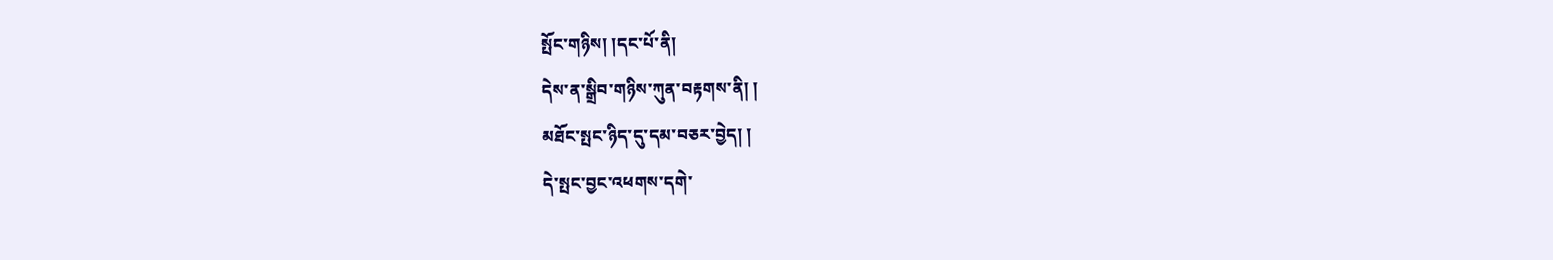སྤོང་གཉིས། །དང་པོ་ནི།
དེས་ན་སྒྲིབ་གཉིས་ཀུན་བརྟགས་ནི། །
མཐོང་སྤང་ཉིད་དུ་དམ་བཅར་བྱེད། །
དེ་སྤང་བྱང་འཕགས་དགེ་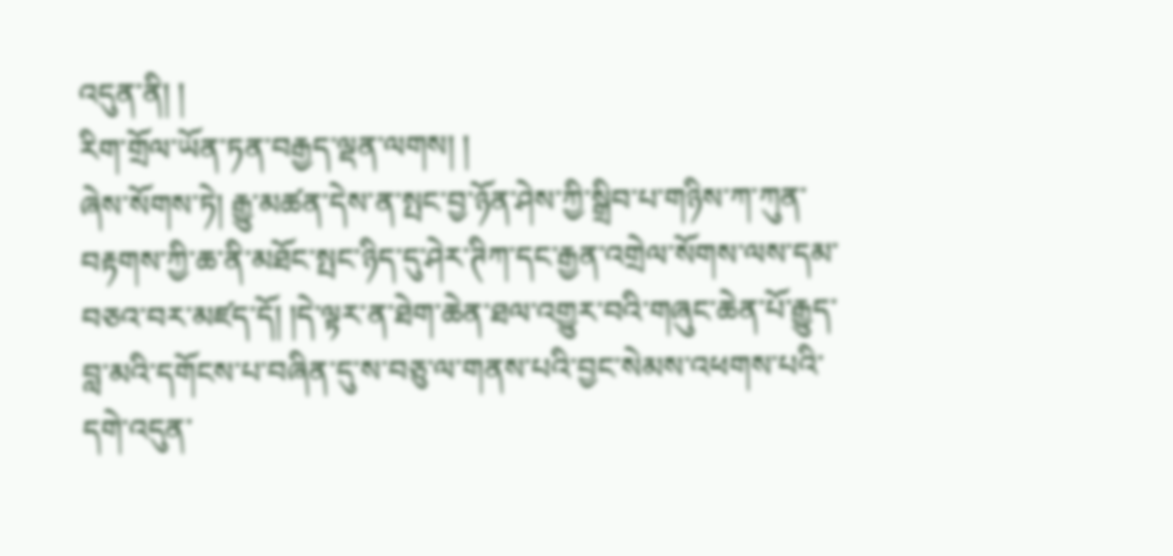འདུན་ནི། །
རིག་གྲོལ་ཡོན་ཏན་བརྒྱད་ལྡན་ལགས། །
ཞེས་སོགས་ཏེ། རྒྱུ་མཚན་དེས་ན་སྤང་བྱ་ཉོན་ཤེས་ཀྱི་སྒྲིབ་པ་གཉིས་ཀ་ཀུན་བརྟགས་ཀྱི་ཆ་ནི་མཐོང་སྤང་ཉིད་དུ་ཤེར་ཊིཀ་དང་རྒྱན་འགྲེལ་སོགས་ལས་དམ་བཅའ་བར་མཛད་དོ། །དེ་ལྟར་ན་ཐེག་ཆེན་ཐལ་འགྱུར་བའི་གཞུང་ཆེན་པོ་རྒྱུད་བླ་མའི་དགོངས་པ་བཞིན་དུ་ས་བཅུ་ལ་གནས་པའི་བྱང་སེམས་འཕགས་པའི་དགེ་འདུན་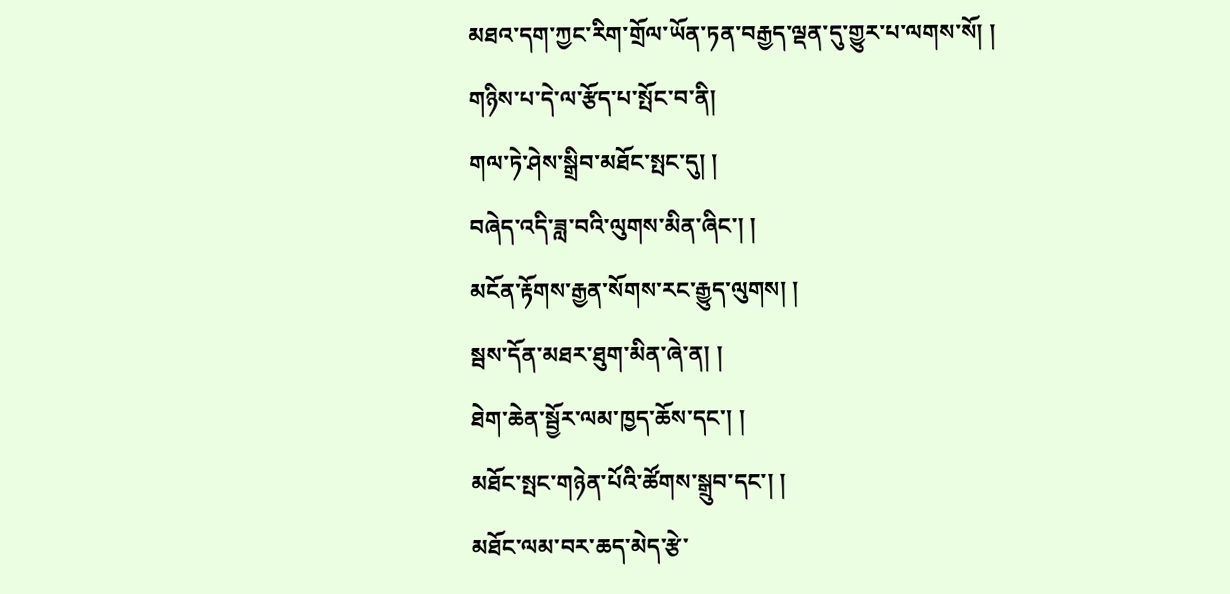མཐའ་དག་ཀྱང་རིག་གྲོལ་ཡོན་ཏན་བརྒྱད་ལྡན་དུ་གྱུར་པ་ལགས་སོ། །
གཉིས་པ་དེ་ལ་རྩོད་པ་སྤོང་བ་ནི།
གལ་ཏེ་ཤེས་སྒྲིབ་མཐོང་སྤང་དུ། །
བཞེད་འདི་ཟླ་བའི་ལུགས་མིན་ཞིང་། །
མངོན་རྟོགས་རྒྱན་སོགས་རང་རྒྱུད་ལུགས། །
སྦས་དོན་མཐར་ཐུག་མིན་ཞེ་ན། །
ཐེག་ཆེན་སྦྱོར་ལམ་ཁྱད་ཆོས་དང་། །
མཐོང་སྤང་གཉེན་པོའི་ཚོགས་སྒྲུབ་དང་། །
མཐོང་ལམ་བར་ཆད་མེད་རྩེ་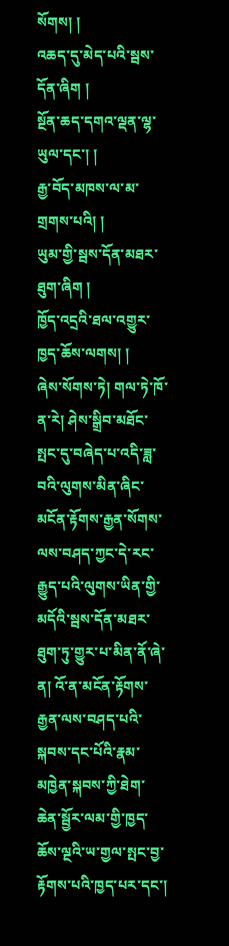སོགས། །
འཆད་དུ་མེད་པའི་སྦས་དོན་ཞིག །
སྔོན་ཆད་དགའ་ལྡན་ལྷ་ཡུལ་དང་། །
རྒྱ་བོད་མཁས་ལ་མ་གྲགས་པའི། །
ཡུམ་གྱི་སྦས་དོན་མཐར་ཐུག་ཞིག །
ཁྱོད་འདྲའི་ཐལ་འགྱུར་ཁྱད་ཆོས་ལགས། །
ཞེས་སོགས་ཏེ། གལ་ཏེ་ཁོ་ན་རེ། ཤེས་སྒྲིབ་མཐོང་སྤང་དུ་བཞེད་པ་འདི་ཟླ་བའི་ལུགས་མིན་ཞིང་མངོན་རྟོགས་རྒྱན་སོགས་ལས་བཤད་ཀྱང་དེ་རང་རྒྱུད་པའི་ལུགས་ཡིན་གྱི་མདོའི་སྦས་དོན་མཐར་ཐུག་ཏུ་གྱུར་པ་མིན་ནོ་ཞེ་ན། འོ་ན་མངོན་རྟོགས་རྒྱན་ལས་བཤད་པའི་སྐབས་དང་པོའི་རྣམ་མཁྱེན་སྐབས་ཀྱི་ཐེག་ཆེན་སྦྱོར་ལམ་གྱི་ཁྱད་ཆོས་ལྔའི་ཡ་གྱལ་སྤང་བྱ་རྟོགས་པའི་ཁྱད་པར་དང་།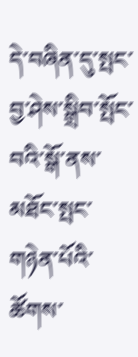དེ་བཞིན་དུ་སྤང་བྱ་ཤེས་སྒྲིབ་སྤོང་བའི་སྒོ་ནས་མཐོང་སྤང་གཉེན་པོའི་ཚོགས་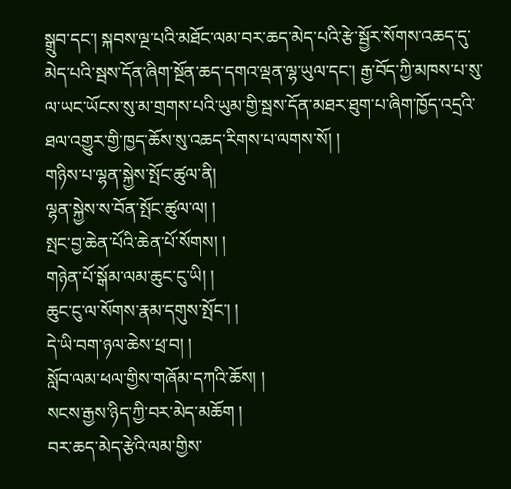སྒྲུབ་དང་། སྐབས་ལྔ་པའི་མཐོང་ལམ་བར་ཆད་མེད་པའི་རྩེ་སྦྱོར་སོགས་འཆད་དུ་མེད་པའི་སྦས་དོན་ཞིག་སྔོན་ཆད་དགའ་ལྡན་ལྷ་ཡུལ་དང་། རྒྱ་བོད་ཀྱི་མཁས་པ་སུ་ལ་ཡང་ཡོངས་སུ་མ་གྲགས་པའི་ཡུམ་གྱི་སྦས་དོན་མཐར་ཐུག་པ་ཞིག་ཁྱོད་འདྲའི་ཐལ་འགྱུར་གྱི་ཁྱད་ཆོས་སུ་འཆད་རིགས་པ་ལགས་སོ། །
གཉིས་པ་ལྷན་སྐྱེས་སྤོང་ཚུལ་ནི།
ལྷན་སྐྱེས་ས་བོན་སྤོང་ཚུལ་ལ། །
སྤང་བྱ་ཆེན་པོའི་ཆེན་པོ་སོགས། །
གཉེན་པོ་སྒོམ་ལམ་ཆུང་ངུ་ཡི། །
ཆུང་ངུ་ལ་སོགས་རྣམ་དགུས་སྤོང་། །
དེ་ཡི་བག་ཉལ་ཆེས་ཕྲ་བ། །
སློབ་ལམ་ཕལ་གྱིས་གཞོམ་དཀའི་ཆོས། །
སངས་རྒྱས་ཉིད་ཀྱི་བར་མེད་མཆོག །
བར་ཆད་མེད་རྩེའི་ལམ་གྱིས་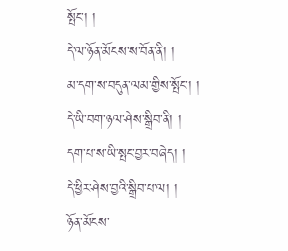སྤོང་། །
དེ་ལ་ཉོན་མོངས་ས་བོན་ནི། །
མ་དག་ས་བདུན་ལམ་གྱིས་སྤོང་། །
དེ་ཡི་བག་ཉལ་ཤེས་སྒྲིབ་ནི། །
དག་པ་ས་ཡི་སྤང་བྱར་བཞེད། །
དེ་ཕྱིར་ཤེས་བྱའི་སྒྲིབ་པ་ལ། །
ཉོན་མོངས་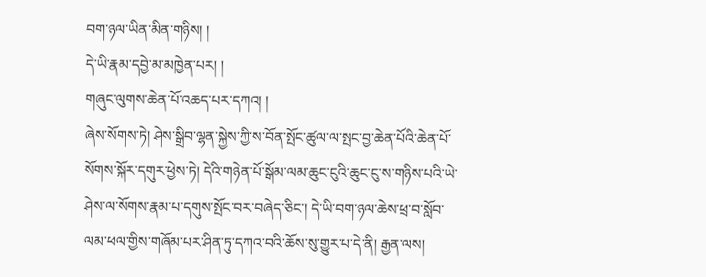བག་ཉལ་ཡིན་མིན་གཉིས། །
དེ་ཡི་རྣམ་དབྱེ་མ་མཁྱེན་པར། །
གཞུང་ལུགས་ཆེན་པོ་འཆད་པར་དཀའ། །
ཞེས་སོགས་ཏེ། ཤེས་སྒྲིབ་ལྷན་སྐྱེས་ཀྱི་ས་བོན་སྤོང་ཚུལ་ལ་སྤང་བྱ་ཆེན་པོའི་ཆེན་པོ་སོགས་སྐོར་དགུར་ཕྱེས་ཏེ། དེའི་གཉེན་པོ་སྒོམ་ལམ་ཆུང་ངུའི་ཆུང་ངུ་ས་གཉིས་པའི་ཡེ་ཤེས་ལ་སོགས་རྣམ་པ་དགུས་སྤོང་བར་བཞེད་ཅིང་། དེ་ཡི་བག་ཉལ་ཆེས་ཕྲ་བ་སློབ་ལམ་ཕལ་གྱིས་གཞོམ་པར་ཤིན་ཏུ་དཀའ་བའི་ཆོས་སུ་གྱུར་པ་དེ་ནི། རྒྱན་ལས།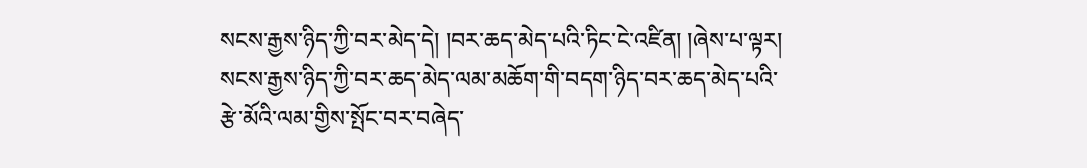སངས་རྒྱས་ཉིད་ཀྱི་བར་མེད་དེ། །བར་ཆད་མེད་པའི་ཏིང་ངེ་འཛིན། །ཞེས་པ་ལྟར། སངས་རྒྱས་ཉིད་ཀྱི་བར་ཆད་མེད་ལམ་མཆོག་གི་བདག་ཉིད་བར་ཆད་མེད་པའི་རྩེ་མོའི་ལམ་གྱིས་སྤོང་བར་བཞེད་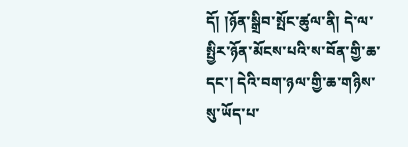དོ། །ཉོན་སྒྲིབ་སྤོང་ཚུལ་ནི། དེ་ལ་སྤྱིར་ཉོན་མོངས་པའི་ས་བོན་གྱི་ཆ་དང་། དེའི་བག་ཉལ་གྱི་ཆ་གཉིས་སུ་ཡོད་པ་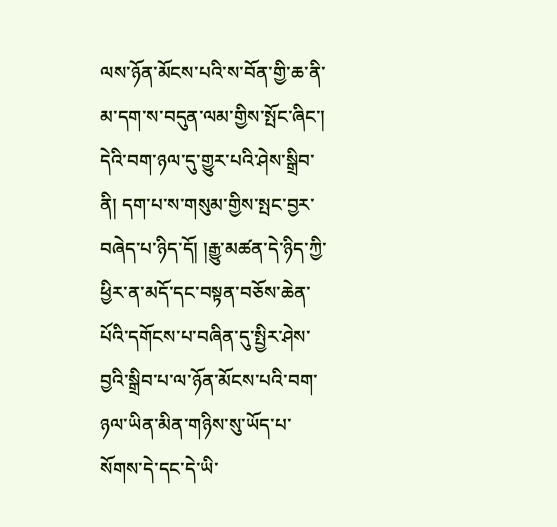ལས་ཉོན་མོངས་པའི་ས་བོན་གྱི་ཆ་ནི་མ་དག་ས་བདུན་ལམ་གྱིས་སྤོང་ཞིང་། དེའི་བག་ཉལ་དུ་གྱུར་པའི་ཤེས་སྒྲིབ་ནི། དག་པ་ས་གསུམ་གྱིས་སྤང་བྱར་བཞེད་པ་ཉིད་དོ། །རྒྱུ་མཚན་དེ་ཉིད་ཀྱི་ཕྱིར་ན་མདོ་དང་བསྟན་བཅོས་ཆེན་པོའི་དགོངས་པ་བཞིན་དུ་སྤྱིར་ཤེས་བྱའི་སྒྲིབ་པ་ལ་ཉོན་མོངས་པའི་བག་ཉལ་ཡིན་མིན་གཉིས་སུ་ཡོད་པ་སོགས་དེ་དང་དེ་ཡི་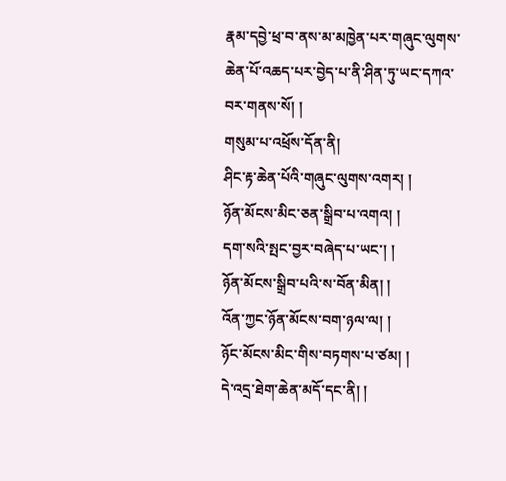རྣམ་དབྱེ་ཕྲ་བ་ནས་མ་མཁྱེན་པར་གཞུང་ལུགས་ཆེན་པོ་འཆད་པར་བྱེད་པ་ནི་ཤིན་ཏུ་ཡང་དཀའ་བར་གནས་སོ། །
གསུམ་པ་འཕྲོས་དོན་ནི།
ཤིང་རྟ་ཆེན་པོའི་གཞུང་ལུགས་འགར། །
ཉོན་མོངས་མིང་ཅན་སྒྲིབ་པ་འགའ། །
དག་སའི་སྤང་བྱར་བཞེད་པ་ཡང་། །
ཉོན་མོངས་སྒྲིབ་པའི་ས་བོན་མིན། །
འོན་ཀྱང་ཉོན་མོངས་བག་ཉལ་ལ། །
ཉོང་མོངས་མིང་གིས་བཏགས་པ་ཙམ། །
དེ་འདྲ་ཐེག་ཆེན་མདོ་དང་ནི། །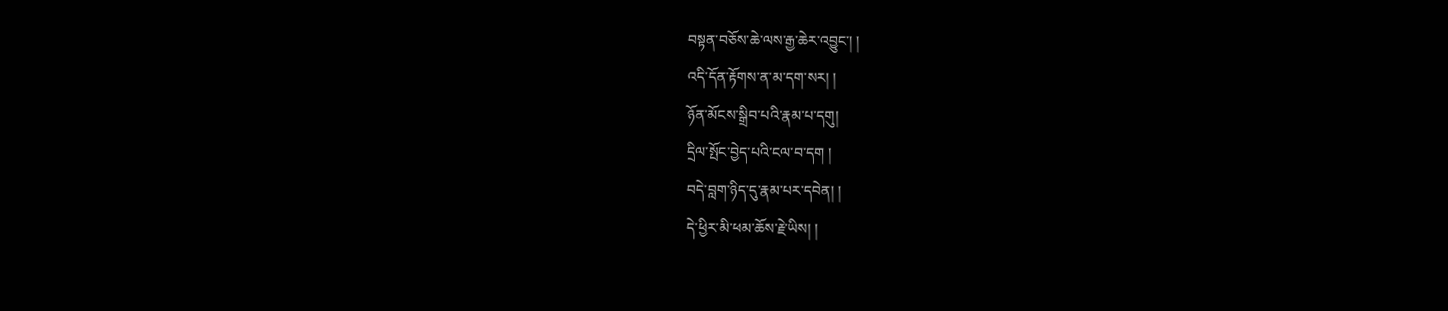བསྟན་བཅོས་ཆེ་ལས་རྒྱ་ཆེར་འབྱུང་། །
འདི་དོན་རྟོགས་ན་མ་དག་སར། །
ཉོན་མོངས་སྒྲིབ་པའི་རྣམ་པ་དགུ།
དྲིལ་སྤོང་བྱེད་པའི་ངལ་བ་དག །
བདེ་བླག་ཉིད་དུ་རྣམ་པར་དབེན། །
དེ་ཕྱིར་མི་ཕམ་ཆོས་རྗེ་ཡིས། །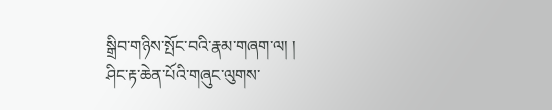སྒྲིབ་གཉིས་སྤོང་བའི་རྣམ་གཞག་ལ། །
ཤིང་རྟ་ཆེན་པོའི་གཞུང་ལུགས་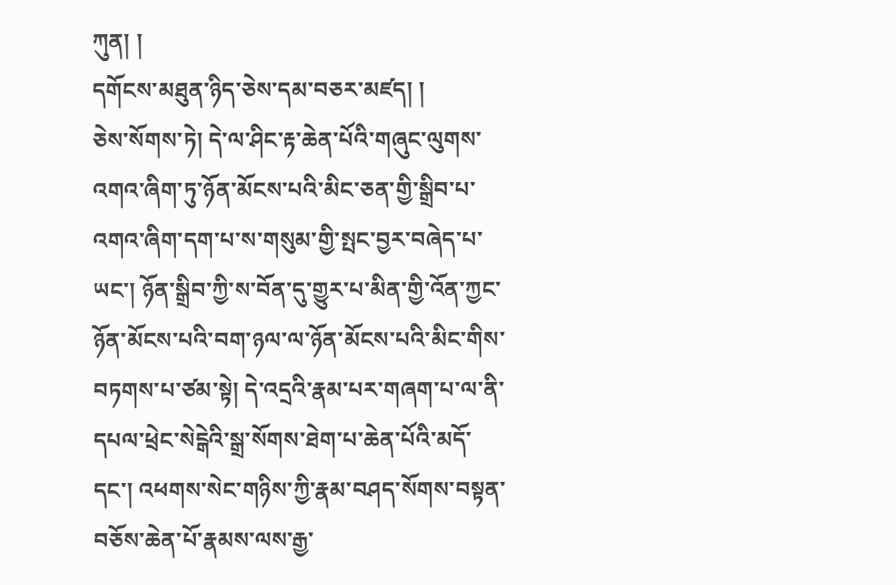ཀུན། །
དགོངས་མཐུན་ཉིད་ཅེས་དམ་བཅར་མཛད། །
ཅེས་སོགས་ཏེ། དེ་ལ་ཤིང་རྟ་ཆེན་པོའི་གཞུང་ལུགས་འགའ་ཞིག་ཏུ་ཉོན་མོངས་པའི་མིང་ཅན་གྱི་སྒྲིབ་པ་འགའ་ཞིག་དག་པ་ས་གསུམ་གྱི་སྤང་བྱར་བཞེད་པ་ཡང་། ཉོན་སྒྲིབ་ཀྱི་ས་བོན་དུ་གྱུར་པ་མིན་གྱི་འོན་ཀྱང་ཉོན་མོངས་པའི་བག་ཉལ་ལ་ཉོན་མོངས་པའི་མིང་གིས་བཏགས་པ་ཙམ་སྟེ། དེ་འདྲའི་རྣམ་པར་གཞག་པ་ལ་ནི་དཔལ་ཕྲེང་སེངྒེའི་སྒྲ་སོགས་ཐེག་པ་ཆེན་པོའི་མདོ་དང་། འཕགས་སེང་གཉིས་ཀྱི་རྣམ་བཤད་སོགས་བསྟན་བཅོས་ཆེན་པོ་རྣམས་ལས་རྒྱ་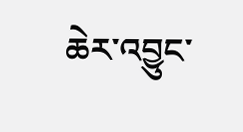ཆེར་འབྱུང་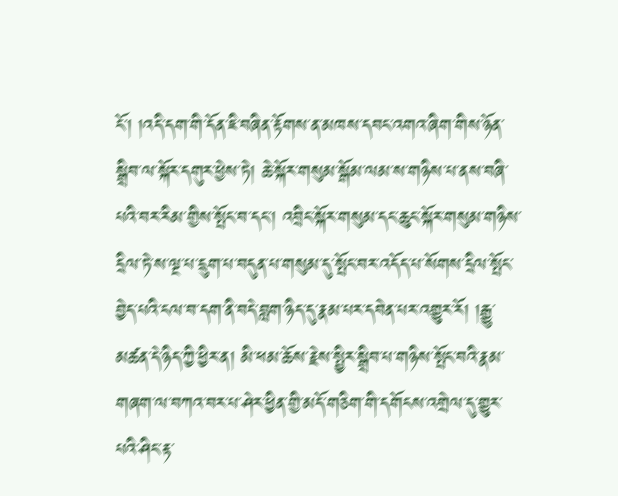ངོ་། །འདི་དག་གི་དོན་ཇི་བཞིན་རྟོགས་ན་མཁས་དབང་འགའ་ཞིག་གིས་ཉོན་སྒྲིབ་ལ་སྐོར་དགུར་ཕྱེས་ཏེ། ཆེ་སྐོར་གསུམ་སྒོམ་ལམ་ས་གཉིས་པ་ནས་བཞི་པའི་བར་རིམ་གྱིས་སྤོང་བ་དང་། འབྲིང་སྐོར་གསུམ་དང་ཆུང་སྐོར་གསུམ་གཉིས་དྲིལ་ཏེ་ས་ལྔ་པ་དྲུག་པ་བདུན་པ་གསུམ་དུ་སྤོང་བར་འདོད་པ་སོགས་དྲིལ་སྤོང་བྱེད་པའི་ངལ་བ་དག་ནི་བདེ་བླག་ཉིད་དུ་རྣམ་པར་དབེན་པར་འགྱུར་རོ། །རྒྱུ་མཚན་དེ་ཉིད་ཀྱི་ཕྱིར་ན། མི་ཕམ་ཆོས་རྗེས་སྤྱིར་སྒྲིབ་པ་གཉིས་སྤོང་བའི་རྣམ་གཞག་ལ་བཀའ་བར་པ་ཤེར་ཕྱིན་གྱི་མདོ་གཅིག་གི་དགོངས་འགྲེལ་དུ་གྱུར་པའི་ཤིང་རྟ་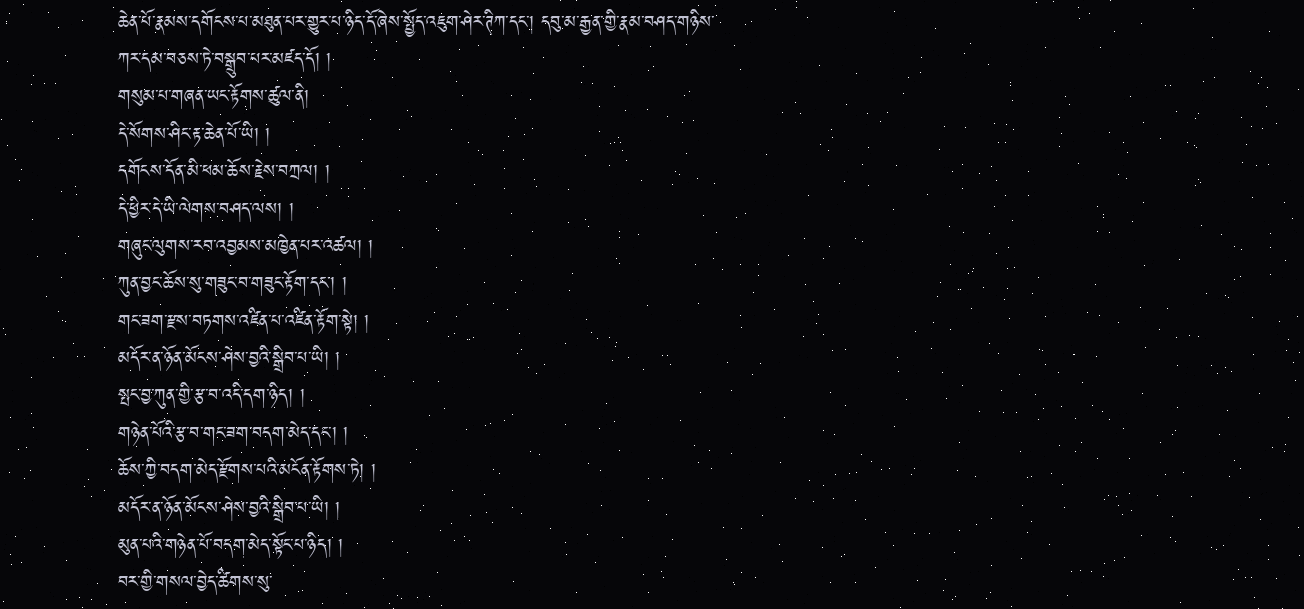ཆེན་པོ་རྣམས་དགོངས་པ་མཐུན་པར་གྱུར་པ་ཉིད་དོ་ཞེས་སྤྱོད་འཇུག་ཤེར་ཊིཀ་དང་། དབུ་མ་རྒྱན་གྱི་རྣམ་བཤད་གཉིས་ཀར་དམ་བཅས་ཏེ་བསྒྲུབ་པར་མཛད་དོ། །
གསུམ་པ་གཞན་ཡང་རྟོགས་ཚུལ་ནི།
དེ་སོགས་ཤིང་རྟ་ཆེན་པོ་ཡི། །
དགོངས་དོན་མི་ཕམ་ཆོས་རྗེས་བཀྲལ། །
དེ་ཕྱིར་དེ་ཡི་ལེགས་བཤད་ལས། །
གཞུང་ལུགས་རབ་འབྱམས་མཁྱེན་པར་འཚལ། །
ཀུན་བྱང་ཆོས་སུ་གཟུང་བ་གཟུང་རྟོག་དང་། །
གང་ཟག་རྫས་བཏགས་འཛིན་པ་འཛིན་རྟོག་སྟེ། །
མདོར་ན་ཉོན་མོངས་ཤེས་བྱའི་སྒྲིབ་པ་ཡི། །
སྤང་བྱ་ཀུན་གྱི་རྩ་བ་འདི་དག་ཉིད། །
གཉེན་པོའི་རྩ་བ་གང་ཟག་བདག་མེད་དང་། །
ཆོས་ཀྱི་བདག་མེད་རྫོགས་པའི་མངོན་རྟོགས་ཏེ། །
མདོར་ན་ཉོན་མོངས་ཤེས་བྱའི་སྒྲིབ་པ་ཡི། །
མུན་པའི་གཉེན་པོ་བདག་མེད་སྟོང་པ་ཉིད། །
བར་གྱི་གསལ་བྱེད་ཚིགས་སུ་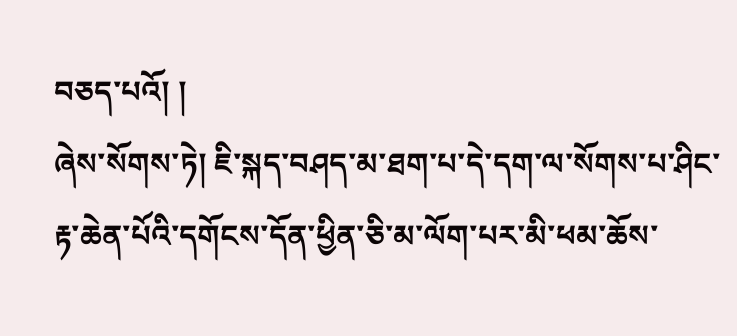བཅད་པའོ། །
ཞེས་སོགས་ཏེ། ཇི་སྐད་བཤད་མ་ཐག་པ་དེ་དག་ལ་སོགས་པ་ཤིང་རྟ་ཆེན་པོའི་དགོངས་དོན་ཕྱིན་ཅི་མ་ལོག་པར་མི་ཕམ་ཆོས་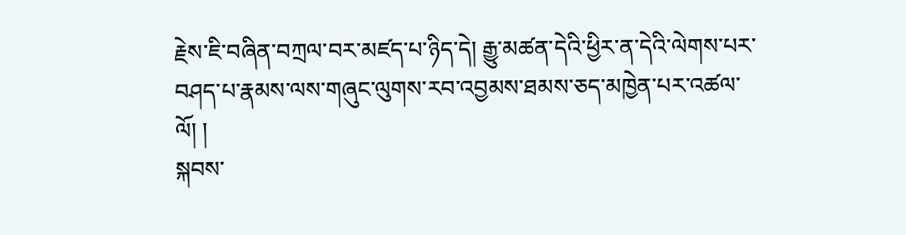རྗེས་ཇི་བཞིན་བཀྲལ་བར་མཛད་པ་ཉིད་དེ། རྒྱུ་མཚན་དེའི་ཕྱིར་ན་དེའི་ལེགས་པར་བཤད་པ་རྣམས་ལས་གཞུང་ལུགས་རབ་འབྱམས་ཐམས་ཅད་མཁྱེན་པར་འཚལ་ལོ། །
སྐབས་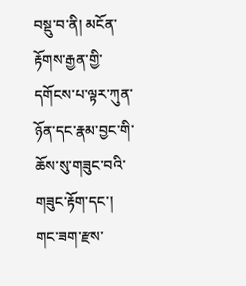བསྡུ་བ་ནི། མངོན་རྟོགས་རྒྱན་གྱི་དགོངས་པ་ལྟར་ཀུན་ཉོན་དང་རྣམ་བྱང་གི་ཆོས་སུ་གཟུང་བའི་གཟུང་རྟོག་དང་། གང་ཟག་རྫས་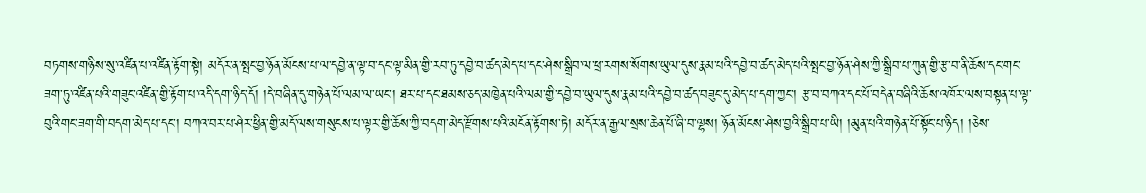བཏགས་གཉིས་སུ་འཛིན་པ་འཛིན་རྟོག་སྟེ། མདོར་ན་སྤང་བྱ་ཉོན་མོངས་པ་ལ་དབྱེ་ན་ལྟ་བ་དང་ལྟ་མིན་གྱི་རབ་ཏུ་དབྱེ་བ་ཚད་མེད་པ་དང་ཤེས་སྒྲིབ་ལ་ཕྲ་རགས་སོགས་ཡུལ་དུས་རྣམ་པའི་དབྱེ་བ་ཚད་མེད་པའི་སྤང་བྱ་ཉོན་ཤེས་ཀྱི་སྒྲིབ་པ་ཀུན་གྱི་རྩ་བ་ནི་ཆོས་དང་གང་ཟག་ཏུ་འཛིན་པའི་གཟུང་འཛིན་གྱི་རྟོག་པ་འདི་དག་ཉིད་དོ། །དེ་བཞིན་དུ་གཉེན་པོ་ལམ་ལ་ཡང་། ཐར་པ་དང་ཐམས་ཅད་མཁྱེན་པའི་ལམ་གྱི་དབྱེ་བ་ཡུལ་དུས་རྣམ་པའི་དབྱེ་བ་ཚད་བཟུང་དུ་མེད་པ་དག་ཀྱང་། རྩ་བ་བཀའ་དང་པོ་བདེན་བཞིའི་ཆོས་འཁོར་ལས་བསྟན་པ་ལྟ་བུའི་གང་ཟག་གི་བདག་མེད་པ་དང་། བཀའ་བར་པ་ཤེར་ཕྱིན་གྱི་མདོ་ལས་གསུངས་པ་ལྟར་གྱི་ཆོས་ཀྱི་བདག་མེད་རྫོགས་པའི་མངོན་རྟོགས་ཏེ། མདོར་ན་རྒྱལ་སྲས་ཆེན་པོ་ཞི་བ་ལྷས། ཉོན་མོངས་ཤེས་བྱའི་སྒྲིབ་པ་ཡི། །མུན་པའི་གཉེན་པོ་སྟོང་པ་ཉིད། །ཅེས་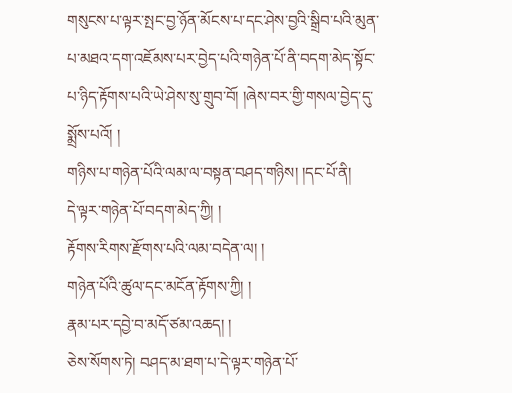གསུངས་པ་ལྟར་སྤང་བྱ་ཉོན་མོངས་པ་དང་ཤེས་བྱའི་སྒྲིབ་པའི་མུན་པ་མཐའ་དག་འཇོམས་པར་བྱེད་པའི་གཉེན་པོ་ནི་བདག་མེད་སྟོང་པ་ཉིད་རྟོགས་པའི་ཡེ་ཤེས་སུ་གྲུབ་བོ། །ཞེས་བར་གྱི་གསལ་བྱེད་དུ་སྨྲོས་པའོ། །
གཉིས་པ་གཉེན་པོའི་ལམ་ལ་བསྟན་བཤད་གཉིས། །དང་པོ་ནི།
དེ་ལྟར་གཉེན་པོ་བདག་མེད་ཀྱི། །
རྟོགས་རིགས་རྫོགས་པའི་ལམ་བདེན་ལ། །
གཉེན་པོའི་ཚུལ་དང་མངོན་རྟོགས་ཀྱི། །
རྣམ་པར་དབྱེ་བ་མདོ་ཙམ་འཆད། །
ཅེས་སོགས་ཏེ། བཤད་མ་ཐག་པ་དེ་ལྟར་གཉེན་པོ་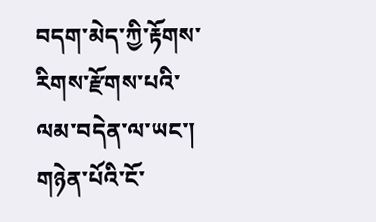བདག་མེད་ཀྱི་རྟོགས་རིགས་རྫོགས་པའི་ལམ་བདེན་ལ་ཡང་། གཉེན་པོའི་ངོ་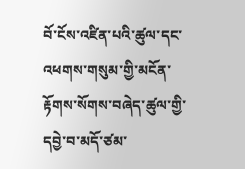བོ་ངོས་འཛིན་པའི་ཚུལ་དང་འཕགས་གསུམ་གྱི་མངོན་རྟོགས་སོགས་བཞེད་ཚུལ་གྱི་དབྱེ་བ་མདོ་ཙམ་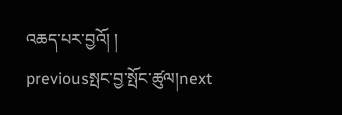འཆད་པར་བྱའོ། །
previousསྤང་བྱ་སྤོང་ཚུལ།next